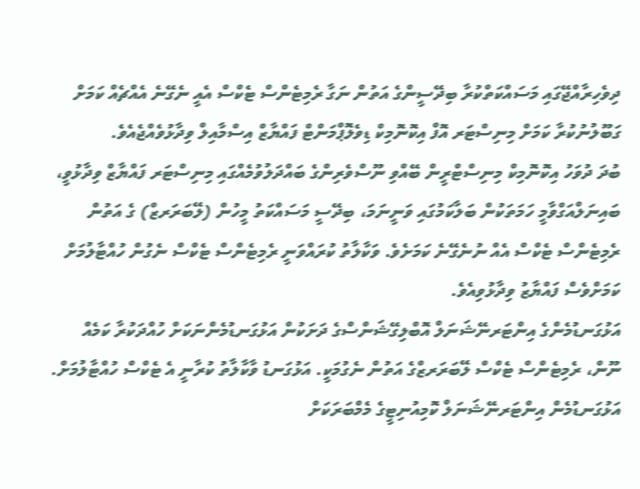ދިވެހިރާއްޖޭގައި މަސައްކަތްކުރާ ބިދޭސީންގެ އަތުން ނަގާ ރެމިޓެންސް ޓެކްސް އެއީ ނެގޭނެ އެއްޗެއް ކަމަށް ގަބޫލުނުކުރާ ކަމަށް މިނިސްޓަރ އޮފް އިކޮނޮމިކް ޑިވެލޮޕްމަންޓް ފައްޔާޒް އިސްމާއިލް ވިދާޅުވެއްޖެއެވެ.
ބުދަ ދުވަހު އިކޮނޮމިކް މިނިސްޓްރީން ބޭއްވި ނޫސްވެރިންގެ ބައްދަލުވުމެއްގައި މިނިސްޓަރ ފައްޔާޒް ވިދާޅުވީ، ބައިނަލްއަގްވާމީ ހަމަތަކުން ބަލާކަމުގައި ވަނީނަމަ، ބިދޭސީ މަސައްކަތު މީހުން (ލޭބަރަރޒް) ގެ އަތުން ރެމިޓެންސް ޓެކްސް އެއް ނުނެގޭނެ ކަމަށެވެ. ވަކާލާތު ކުރައްވަނީ ރެމިޓެންސް ޓެކްސް ނެގުން ހުއްޓާލުމަށް ކަމަށްވެސް ފައްޔާޒު ވިދާޅުވިއެވެ.
އަޅުގަނޑުމެންގެ އިންޓަރނޭޝަނަލް އޮބްލިގޭޝަންސްގެ ދަށަކުން އަޅުގަނޑުމެންނަކަށް ހުއްދަކުރާ ކަމެއް ނޫން، ރެމިޓެންސް ޓެކްސް ލޭބަރަރޒްގެ އަތުން ނެގުމަކީ. އަޅުގަނޑު ވާކާލާތު ކުރާނީ އެ ޓެކްސް ހުއްޓާލުމަށް. އަޅުގަނޑުމެން އިންޓަރނޭޝަނަލް ކޮމިއުނިޓީގެ މެމްބަރަކަށް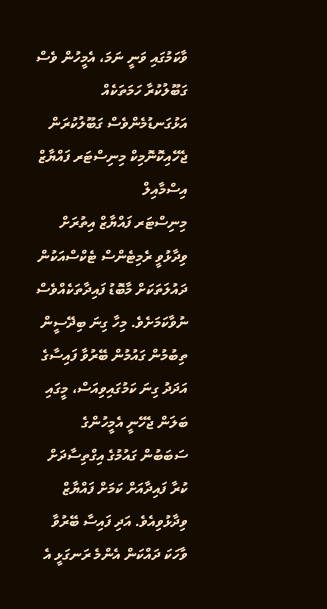ވާކަމުގައި ވަނީ ނަމަ، އެމީހުން ވެސް ގަބޫލުކުރާ ހަމަތަކެއް އަޅުގަނޑުމެންވެސް ގަބޫލުކުރަން ޖެހޭއިކޮނޮމިކް މިނިސްޓަރ ފައްޔާޒް އިސްމާއިލް
މިނިސްޓަރ ފައްޔާޒް އިތުރަށް ވިދާޅުވީ ރެމިޓެންސް ޓެކްސްއަކުން ދައުލަތަކަށް މާބޮޑު ފައިދާތަކެއްވެސް ނުވާކަމަށެވެ. މިހާ ގިނަ ބިދޭސީން ތިބުމުން ގައުމުން ބޭރުވާ ފައިސާގެ އަދަދު ގިނަ ކަމުގައިވިއަސް، މީގައި ބަލަން ޖެހޭނީ އެމީހުންގެ ސަބަބުން ގައުމުގެ އިގްތިސާދަށް ކުރާ ފައިދާއަށް ކަމަށް ފައްޔާޒް ވިދާޅުވިއެވެ. އަދި ފައިސާ ބޭރުވާ ވާހަކަ ދައްކަން އެންމެ ރަނގަޅީ އެ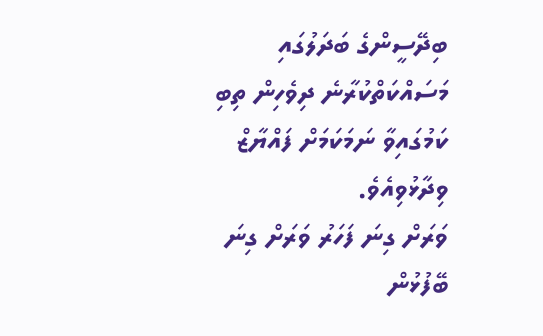ބިދޭސީންގެ ބަދަލުގައި މަސައްކަތްކުރާނެ ދިވެހިން ތިބި ކަމުގައިވާ ނަމަކަމަށް ފައްޔާޒް ވިދާޅުވިއެވެ.
ވަރަށް ގިނަ ފަހަރު ވަރަށް ގިނަ ބޭފުޅުން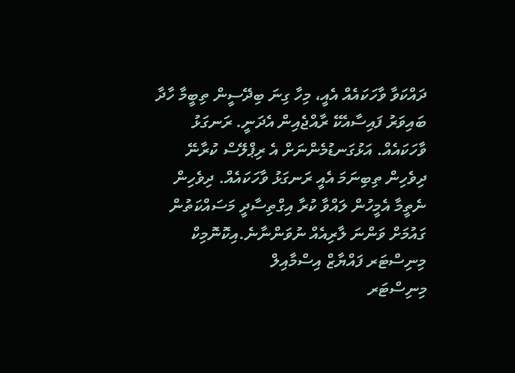ދައްކަވާ ވާހަކައެއް އެއީ، މިހާ ގިނަ ބިދޭސީން ތިބީމާ ހާދާ ބައިވަރު ފައިސާއެކޭ ރާއްޖެއިން އެދަނީ. ރަނގަޅު ވާހަކައެއް. އަޅުގަނޑުމެންނަށް އެ ރިޕްލޭސް ކުރާނޭ ދިވެހިން ތިބިނަމަ އެއީ ރަނގަޅު ވާހަކައެއް. ދިވެހިން ނެތީމާ އެމީހުން ލައްވާ ކުރާ އިގްތިސާދީ މަސައްކަތުން ގައުމަށް ވަންނަ ލާރިއެއް ނުވަންނާނެ.އިކޮނޮމިކް މިނިސްޓަރ ފައްޔާޒް އިސްމާއިލް
މިނިސްޓަރ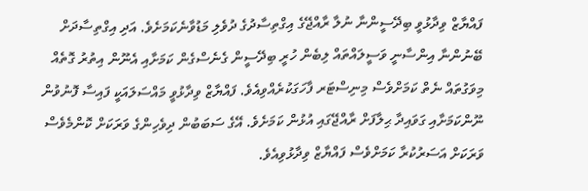ފައްޔާޒް ވިދާޅުވީ ބިދޭސީންނާ ނުލާ ރާއްޖޭގެ އިގްތިސާދުގެ ދުވެލި މަޑުވާނެކަމަށެވެ. އަދި އިގްތިސާދަށް ބޭނުންނާ އިންސާނީ ވަސީލައްތައް ލިބެން ހުރީ ބިދޭސީން ގެނެސްގެން ކަމަށާއި އެނޫން އިތުރު ގޮތެއް މިވަގުތައް ނެތް ކަމަށްވެސް މިނިސްޓަރ ފާހަގަކުރެއްވިއެވެ. ފައްޔާޒް ވިދާޅުވީ މައްސަލައަކީ ފައިސާ ފޮނުވުން ނޫންކަމަށާއި ގަވައިދާ ޙިލާފަށް ރާއްޖޭގައި އުޅުން ކަމަށެވެ. އޭގެ ސަބަބުން ދިވެހިންގެ ވަރަކަށް ކޮންމެވެސް ވަރަކަށް އަސަރުކުރާ ކަމަށްވެސް ފައްޔާޒް ވިދާޅުވިއެވެ.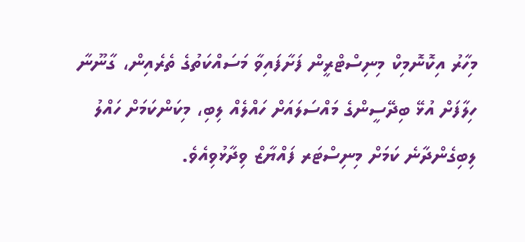މިހާރު އިކޮނޮމިކް މިނިސްޓްރީން ފަށާފައިވާ މަސައްކަތުގެ ތެރެއިން، ގާނޫނާ ހިލާފަށް އުޅޭ ބިދޭސީންގެ މައްސަލައަށް ހައްލެއް ލިބި، މިކަންކަމަށް ހައްލު ލިބިގެންދާނެ ކަމަށް މިނިސްޓަރ ފައްޔާޒް ވިދާޅުވިއެވެ.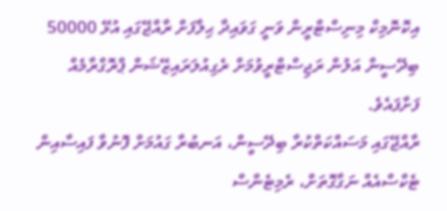އިކޮނޮމިކް މިނިސްޓްރީން ވަނީ ގަވައިދާ ޙިލާފަށް ރާއްޖޭގައި އުޅޭ 50000 ބިދޭސީން އަލުން ރަޖިސްޓްރީވުމަށް ރެގިއުލަރައިޒޭޝަން ޕްރޮގްރާމެއް ފަށާފައެވެ.
ރާއްޖޭގައި މަސައްކަތްކުރާ ބިދޭސީން، އަނބުރާ ގައުމަށް ފޮނުވާ ފައިސާއިން ޓެކްސްއެއް ނަގާގޮތަށް، ރެމިޓެންސް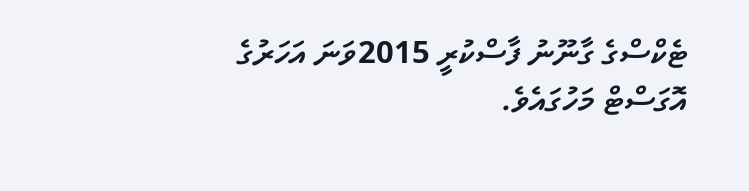ޓެކްސްގެ ގާނޫނު ފާސްކުރީ 2015ވަނަ އަހަރުގެ އޮގަސްޓް މަހުގައެވެ.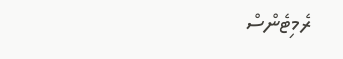ރެމިޓެންސް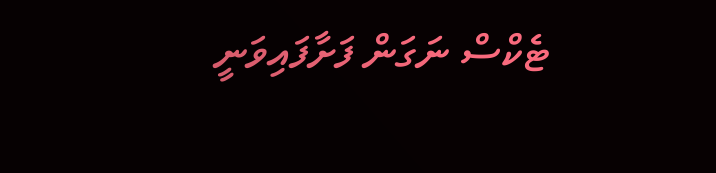ޓެކްސް ނަގަން ފަށާފައިވަނީ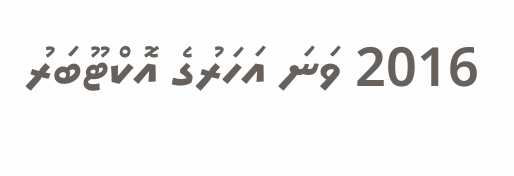2016 ވަނަ އަހަރުގެ އޮކްޓޫބަރު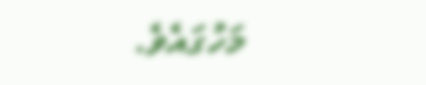މަހުގައެވެ.